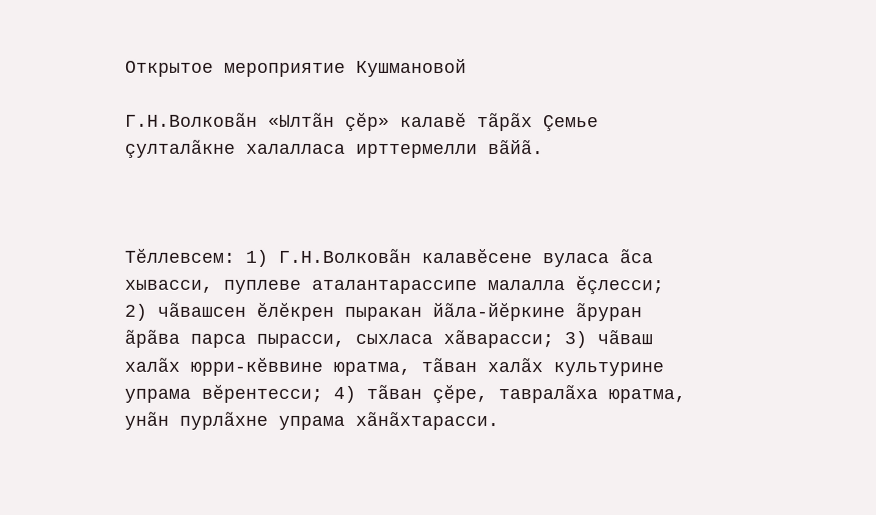Открытое мероприятие Кушмановой

Г.Н.Волковãн «Ылтãн çĕр» калавĕ тãрãх Çемье çулталãкне халалласа ирттермелли вãйã.



Тĕллевсем: 1) Г.Н.Волковãн калавĕсене вуласа ãса хывасси, пуплеве аталантарассипе малалла ĕçлесси; 2) чãвашсен ĕлĕкрен пыракан йãла-йĕркине ãруран ãрãва парса пырасси, сыхласа хãварасси; 3) чãваш халãх юрри-кĕввине юратма, тãван халãх культурине упрама вĕрентесси; 4) тãван çĕре, тавралãха юратма, унãн пурлãхне упрама хãнãхтарасси.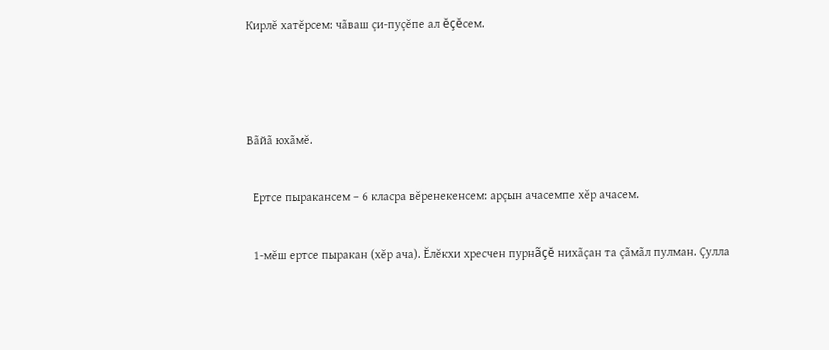Кирлĕ хатĕрсем: чãваш çи-пуçĕпе ал ĕçĕсем.



Вãйã юхãмĕ.

  Ертсе пыракансем – 6 класра вĕренекенсем: арçын ачасемпе хĕр ачасем.

  1-мĕш ертсе пыракан (хĕр ача). Ĕлĕкхи хресчен пурнãçĕ нихãçан та çãмãл пулман. Çулла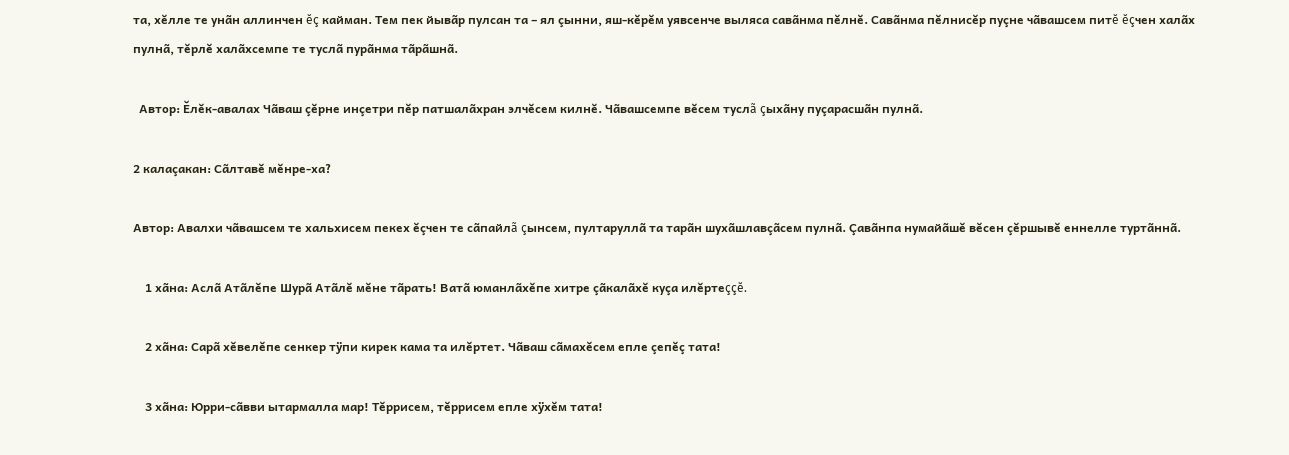та, хĕлле те унãн аллинчен ĕç кайман. Тем пек йывãр пулсан та – ял çынни, яш-кĕрĕм уявсенче выляса савãнма пĕлнĕ. Савãнма пĕлнисĕр пуçне чãвашсем питĕ ĕçчен халãх пулнã, тĕрлĕ халãхсемпе те туслã пурãнма тãрãшнã.

  Автор: Ĕлĕк-авалах Чãваш çĕрне инçетри пĕр патшалãхран элчĕсем килнĕ. Чãвашсемпе вĕсем туслã çыхãну пуçарасшãн пулнã.

2 калаçакан: Сãлтавĕ мĕнре-ха?

Автор: Авалхи чãвашсем те хальхисем пекех ĕçчен те сãпайлã çынсем, пултаруллã та тарãн шухãшлавçãсем пулнã. Çавãнпа нумайãшĕ вĕсен çĕршывĕ еннелле туртãннã.

    1 хãна: Аслã Атãлĕпе Шурã Атãлĕ мĕне тãрать! Ватã юманлãхĕпе хитре çãкалãхĕ куçа илĕртеççĕ.

    2 хãна: Сарã хĕвелĕпе сенкер тÿпи кирек кама та илĕртет. Чãваш сãмахĕсем епле çепĕç тата!

    3 хãна: Юрри-сãвви ытармалла мар! Тĕррисем, тĕррисем епле хÿхĕм тата!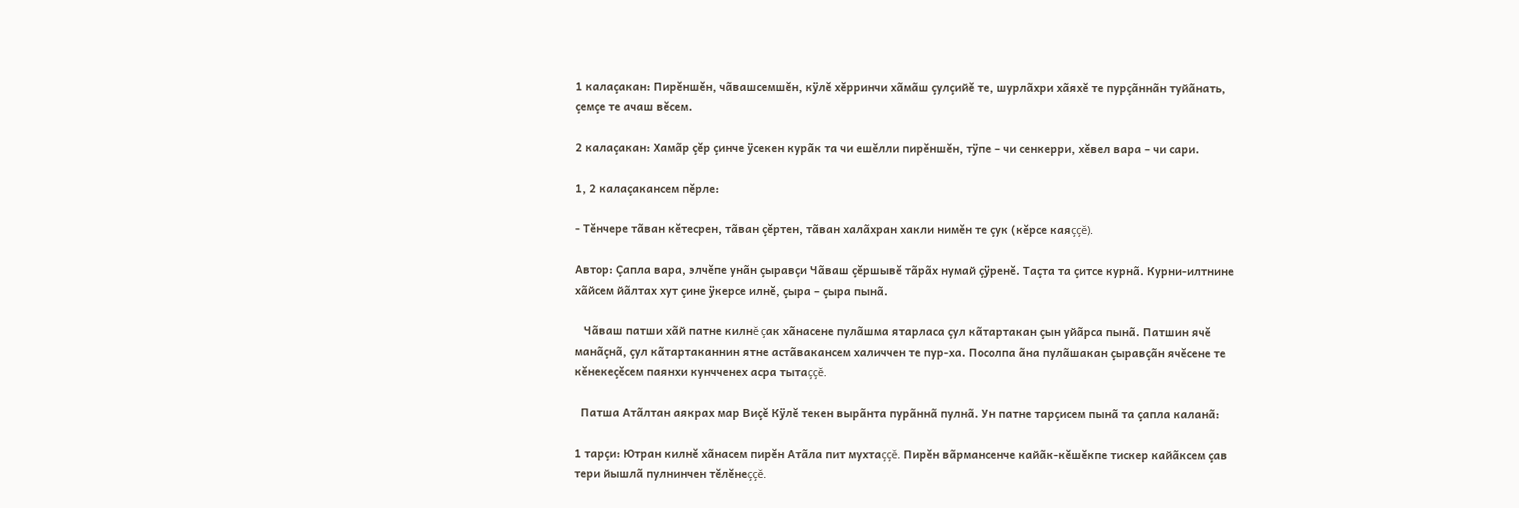1 калаçакан: Пирĕншĕн, чãвашсемшĕн, кÿлĕ хĕрринчи хãмãш çулçийĕ те, шурлãхри хãяхĕ те пурçãннãн туйãнать, çемçе те ачаш вĕсем.

2 калаçакан: Хамãр çĕр çинче ÿсекен курãк та чи ешĕлли пирĕншĕн, тÿпе – чи сенкерри, хĕвел вара – чи сари.

1, 2 калаçакансем пĕрле:

- Тĕнчере тãван кĕтесрен, тãван çĕртен, тãван халãхран хакли нимĕн те çук (кĕрсе каяççĕ).

Автор: Çапла вара, элчĕпе унãн çыравçи Чãваш çĕршывĕ тãрãх нумай çÿренĕ. Таçта та çитсе курнã. Курни-илтнине хãйсем йãлтах хут çине ÿкерсе илнĕ, çыра – çыра пынã.

   Чãваш патши хãй патне килнĕ çак хãнасене пулãшма ятарласа çул кãтартакан çын уйãрса пынã. Патшин ячĕ манãçнã, çул кãтартаканнин ятне астãвакансем халиччен те пур-ха. Посолпа ãна пулãшакан çыравçãн ячĕсене те кĕнекеçĕсем паянхи кунчченех асра тытаççĕ.

  Патша Атãлтан аякрах мар Виçĕ Кÿлĕ текен вырãнта пурãннã пулнã. Ун патне тарçисем пынã та çапла каланã:

1 тарçи: Ютран килнĕ хãнасем пирĕн Атãла пит мухтаççĕ. Пирĕн вãрмансенче кайãк-кĕшĕкпе тискер кайãксем çав тери йышлã пулнинчен тĕлĕнеççĕ.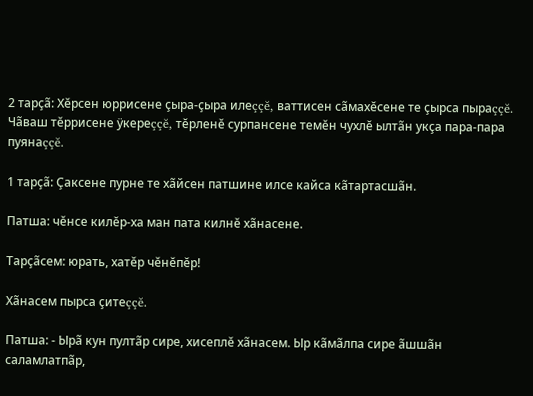2 тарçã: Хĕрсен юррисене çыра-çыра илеççĕ, ваттисен сãмахĕсене те çырса пыраççĕ. Чãваш тĕррисене ÿкереççĕ, тĕрленĕ сурпансене темĕн чухлĕ ылтãн укçа пара-пара пуянаççĕ.

1 тарçã: Çаксене пурне те хãйсен патшине илсе кайса кãтартасшãн.

Патша: чĕнсе килĕр-ха ман пата килнĕ хãнасене.

Тарçãсем: юрать, хатĕр чĕнĕпĕр!

Хãнасем пырса çитеççĕ.

Патша: - Ырã кун пултãр сире, хисеплĕ хãнасем. Ыр кãмãлпа сире ãшшãн саламлатпãр,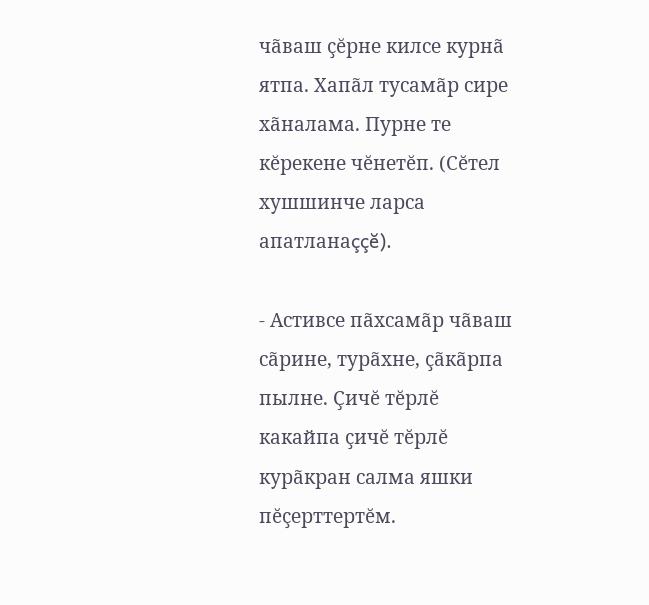чãваш çĕрне килсе курнã ятпа. Хапãл тусамãр сире хãналама. Пурне те кĕрекене чĕнетĕп. (Сĕтел хушшинче ларса апатланаççĕ).

- Астивсе пãхсамãр чãваш сãрине, турãхне, çãкãрпа пылне. Çичĕ тĕрлĕ какайпа çичĕ тĕрлĕ курãкран салма яшки пĕçерттертĕм.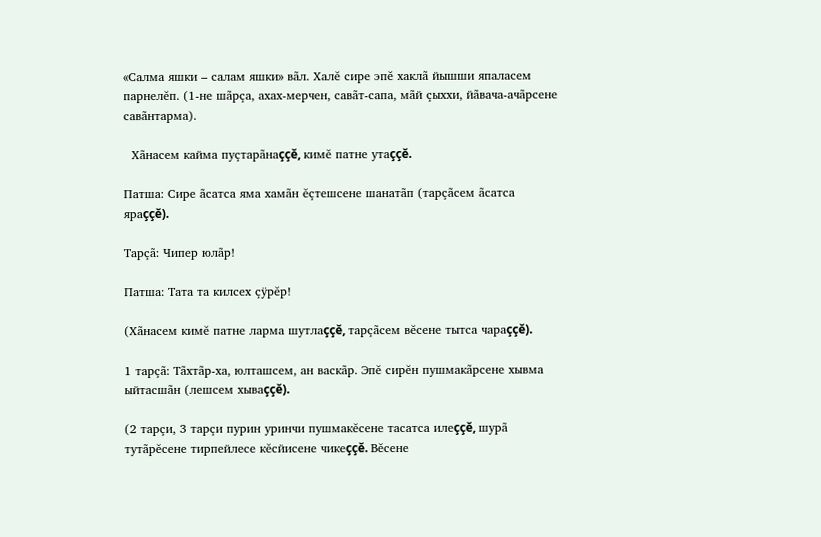«Салма яшки – салам яшки» вãл. Халĕ сире эпĕ хаклã йышши япаласем парнелĕп. (1-не шãрçа, ахах-мерчен, савãт-сапа, мãй çыххи, йãвача-ачãрсене савãнтарма).

  Хãнасем кайма пуçтарãнаççĕ, кимĕ патне утаççĕ.

Патша: Сире ãсатса яма хамãн ĕçтешсене шанатãп (тарçãсем ãсатса яраççĕ).

Тарçã: Чипер юлãр!

Патша: Тата та килсех çÿрĕр!

(Хãнасем кимĕ патне ларма шутлаççĕ, тарçãсем вĕсене тытса чараççĕ).

1 тарçã: Тãхтãр-ха, юлташсем, ан васкãр. Эпĕ сирĕн пушмакãрсене хывма ыйтасшãн (лешсем хываççĕ).

(2 тарçи, 3 тарçи пурин уринчи пушмакĕсене тасатса илеççĕ, шурã тутãрĕсене тирпейлесе кĕсйисене чикеççĕ. Вĕсене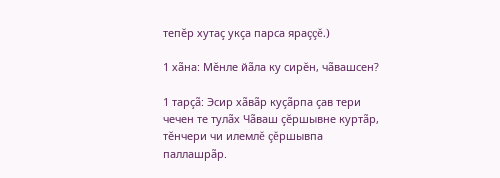тепĕр хутаç укçа парса яраççĕ.)

1 хãна: Мĕнле йãла ку сирĕн, чãвашсен?

1 тарçã: Эсир хãвãр куçãрпа çав тери чечен те тулãх Чãваш çĕршывне куртãр, тĕнчери чи илемлĕ çĕршывпа паллашрãр.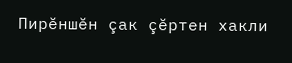Пирĕншĕн çак çĕртен хакли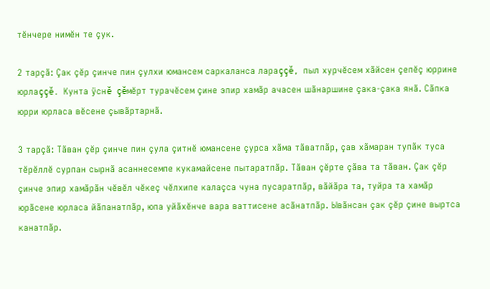тĕнчере нимĕн те çук.

2 тарçã: Çак çĕр çинче пин çулхи юмансем саркаланса лараççĕ, пыл хурчĕсем хãйсен çепĕç юррине юрлаççĕ. Кунта ÿснĕ çĕмĕрт турачĕсем çине эпир хамãр ачасен шãнаршине çака-çака янã. Сãпка юрри юрласа вĕсене çывãртарнã.

3 тарçã: Тãван çĕр çинче пин çула çитнĕ юмансене çурса хãма тãватпãр, çав хãмаран тупãк туса тĕрĕллĕ сурпан сырнã асаннесемпе кукамайсене пытаратпãр. Тãван çĕрте çãва та тãван. Çак çĕр çинче эпир хамãрãн чĕвĕл чĕкеç чĕлхипе калаçса чуна пусаратпãр, вãйãра та, туйра та хамãр юрãсене юрласа йãпанатпãр, юпа уйãхĕнче вара ваттисене асãнатпãр. Ывãнсан çак çĕр çине выртса канатпãр.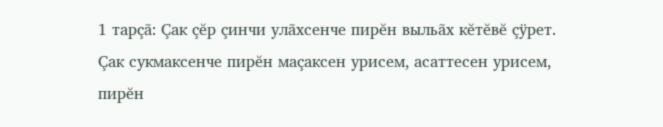1 тарçã: Çак çĕр çинчи улãхсенче пирĕн выльãх кĕтĕвĕ çÿрет. Çак сукмаксенче пирĕн маçаксен урисем, асаттесен урисем, пирĕн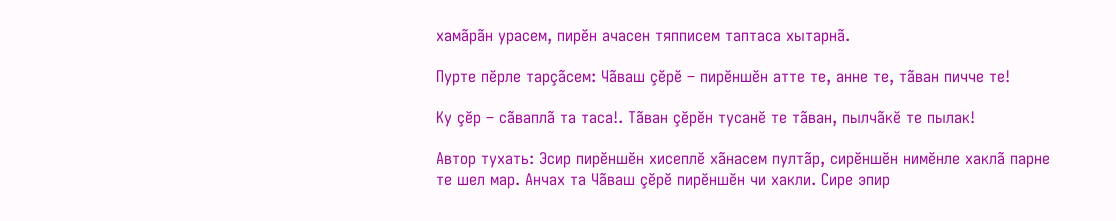хамãрãн урасем, пирĕн ачасен тяпписем таптаса хытарнã.

Пурте пĕрле тарçãсем: Чãваш çĕрĕ – пирĕншĕн атте те, анне те, тãван пичче те!

Ку çĕр – сãваплã та таса!. Тãван çĕрĕн тусанĕ те тãван, пылчãкĕ те пылак!

Автор тухать: Эсир пирĕншĕн хисеплĕ хãнасем пултãр, сирĕншĕн нимĕнле хаклã парне те шел мар. Анчах та Чãваш çĕрĕ пирĕншĕн чи хакли. Сире эпир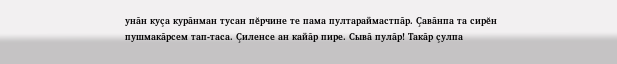унãн куçа курãнман тусан пĕрчине те пама пултараймастпãр. Çавãнпа та сирĕн пушмакãрсем тап-таса. Çиленсе ан кайãр пире. Сывã пулãр! Такãр çулпа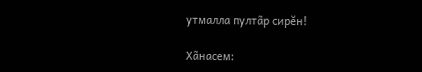утмалла пултãр сирĕн!

Хãнасем: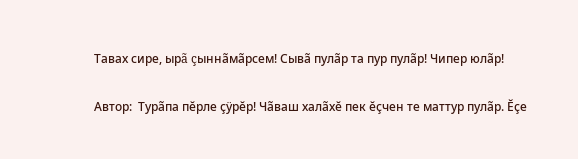Тавах сире, ырã çыннãмãрсем! Сывã пулãр та пур пулãр! Чипер юлãр!

Автор:  Турãпа пĕрле çÿрĕр! Чãваш халãхĕ пек ĕçчен те маттур пулãр. Ĕçе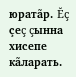юратãр. Ĕç çеç çынна хисепе кãларать.